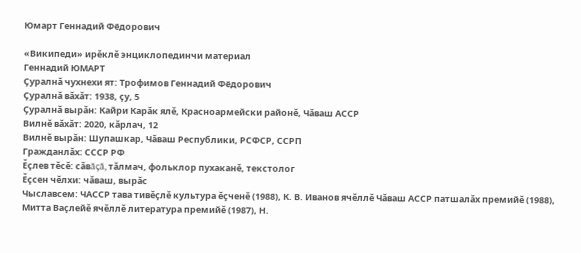Юмарт Геннадий Фёдорович

«Википеди» ирĕклĕ энциклопединчи материал
Геннадий ЮМАРТ
Çуралнă чухнехи ят: Трофимов Геннадий Фёдорович
Çуралнă вăхăт: 1938, çу, 5
Çуралнă вырăн: Кайри Карăк ялĕ, Красноармейски районĕ, Чăваш АССР
Вилнĕ вăхăт: 2020, кăрлач, 12
Вилнĕ вырăн: Шупашкар, Чăваш Республики, РСФСР, ССРП
Гражданлăх: СССР РФ
Ĕçлев тĕсĕ: сăвăçă, тăлмач, фольклор пухаканĕ, текстолог
Ĕçсен чĕлхи: чăваш, вырăс
Чыславсем: ЧАССР тава тивĕçлĕ культура ĕçченĕ (1988), К. В. Иванов ячĕллĕ Чăваш АССР патшалăх премийĕ (1988), Митта Ваçлейĕ ячĕллĕ литература премийĕ (1987), Н.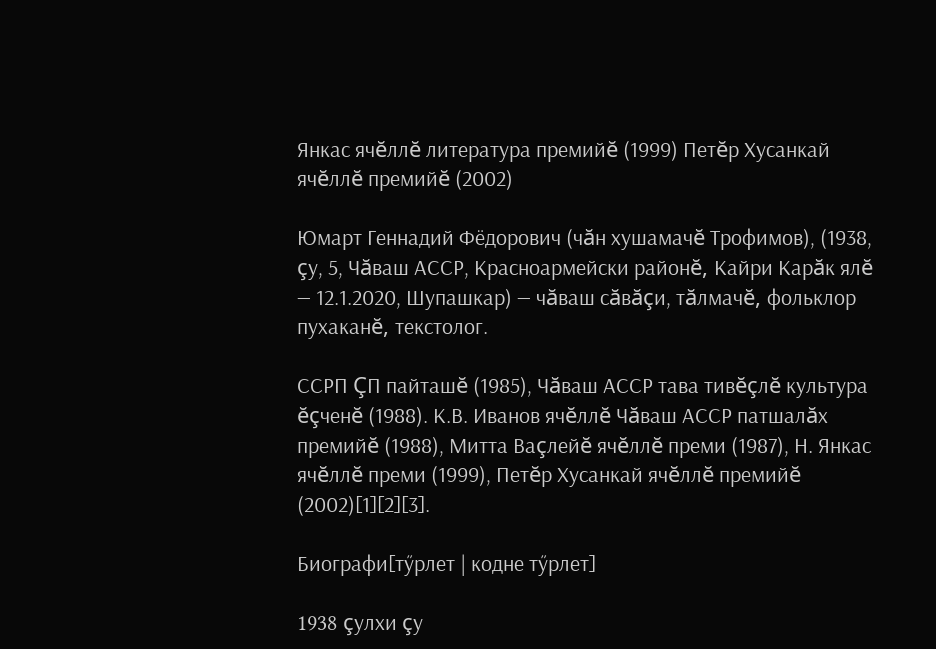Янкас ячĕллĕ литература премийĕ (1999) Петĕр Хусанкай ячĕллĕ премийĕ (2002)

Юмарт Геннадий Фёдорович (чăн хушамачĕ Трофимов), (1938, çу, 5, Чăваш АССР, Красноармейски районĕ, Кайри Карăк ялĕ — 12.1.2020, Шупашкар) — чăваш сăвăçи, тăлмачĕ, фольклор пухаканĕ, текстолог.

ССРП ÇП пайташĕ (1985), Чăваш АССР тава тивĕçлĕ культура ĕçченĕ (1988). К.В. Иванов ячĕллĕ Чăваш АССР патшалăх премийĕ (1988), Митта Ваçлейĕ ячĕллĕ преми (1987), Н. Янкас ячĕллĕ преми (1999), Петĕр Хусанкай ячĕллĕ премийĕ (2002)[1][2][3].

Биографи[тӳрлет | кодне тӳрлет]

1938 çулхи çу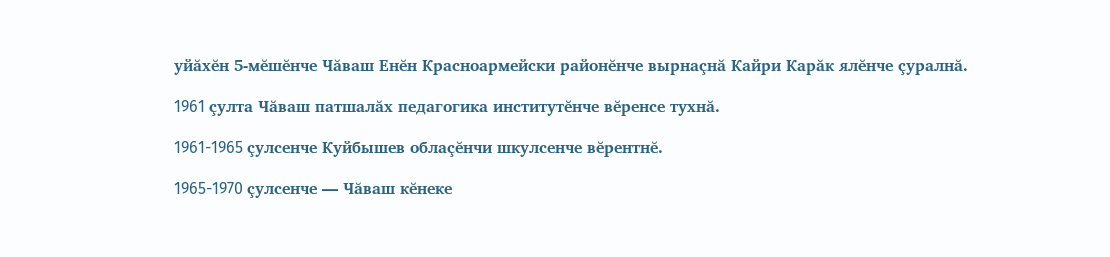уйăхĕн 5-мĕшĕнче Чăваш Енĕн Красноармейски районĕнче вырнаçнă Кайри Карăк ялĕнче çуралнă.

1961 çулта Чăваш патшалăх педагогика институтĕнче вĕренсе тухнă.

1961-1965 çулсенче Куйбышев облаçĕнчи шкулсенче вĕрентнĕ.

1965-1970 çулсенче — Чăваш кĕнеке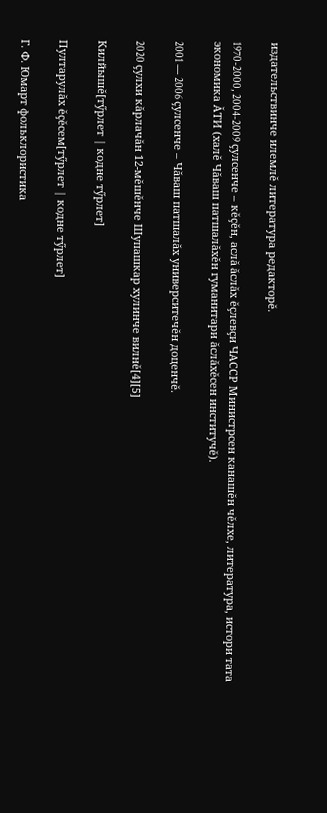издательствинче илемлĕ литература редакторĕ.

1970-2000, 2004-2009 çулсенче – кĕçĕн, аслă ăслăх ĕçлевçи ЧАССР Министрсен канашĕн чĕлхе, литература, истори тата экономика ĂТИ (халĕ Чăваш патшалăхĕн гуманитари ăслăхĕсен институчĕ).

2001 — 2006 çулсенче – Чăваш патшалăх университечĕн доценчĕ.

2020 çулхи кăрлачăн 12-мĕшĕнче Шупашкар хулинче вилнĕ[4][5]

Килйышĕ[тӳрлет | кодне тӳрлет]

Пултарулăх ĕçĕсем[тӳрлет | кодне тӳрлет]

Г. Ф. Юмарт фольклористика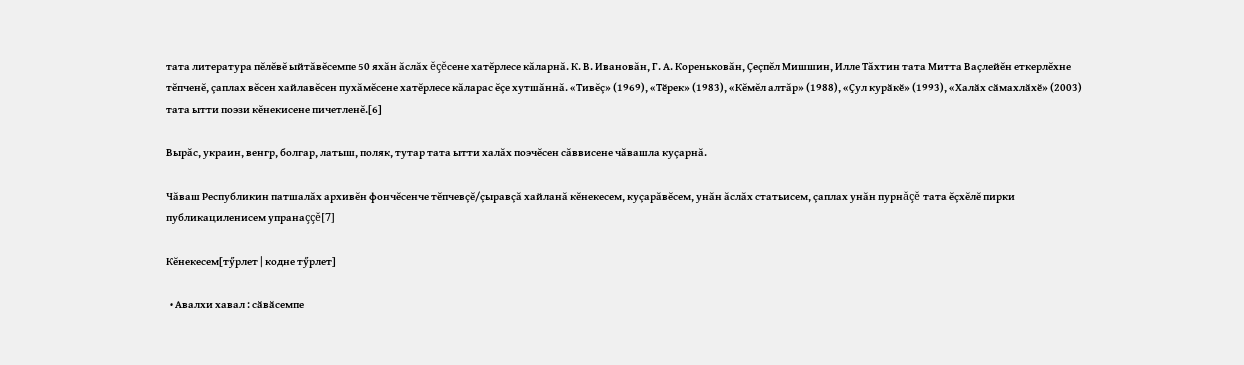тата литература пĕлĕвĕ ыйтăвĕсемпе 50 яхăн ăслăх ĕçĕсене хатĕрлесе кăларнă. К. В. Ивановăн, Г. А. Кореньковăн, Çеçпĕл Мишшин, Илле Тăхтин тата Митта Ваçлейĕн еткерлĕхне тĕпченĕ, çаплах вĕсен хайлавĕсен пухăмĕсене хатĕрлесе кăларас ĕçе хутшăннă. «Тивĕç» (1969), «Тӗрек» (1983), «Кĕмĕл алтăр» (1988), «Ҫул курӑкӗ» (1993), «Халӑх сӑмахлӑхӗ» (2003) тата ытти поэзи кĕнекисене пичетленĕ.[6]

Вырăс, украин, венгр, болгар, латыш, поляк, тутар тата ытти халăх поэчĕсен сăввисене чăвашла куçарнă.

Чăваш Республикин патшалăх архивĕн фончĕсенче тĕпчевçĕ/çыравçă хайланă кĕнекесем, куçарăвĕсем, унăн ăслăх статьисем, çаплах унăн пурнăçĕ тата ĕçхĕлĕ пирки публикациленисем упранаççĕ[7]

Кĕнекесем[тӳрлет | кодне тӳрлет]

  • Авалхи хавал : сӑвӑсемпе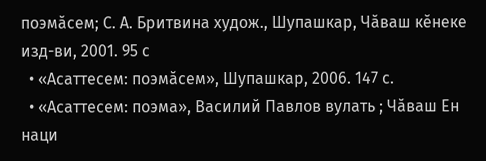поэмӑсем; С. А. Бритвина худож., Шупашкар, Чӑваш кӗнеке изд-ви, 2001. 95 с
  • «Асаттесем: поэмăсем», Шупашкар, 2006. 147 с.
  • «Асаттесем: поэма», Василий Павлов вулать ; Чӑваш Ен наци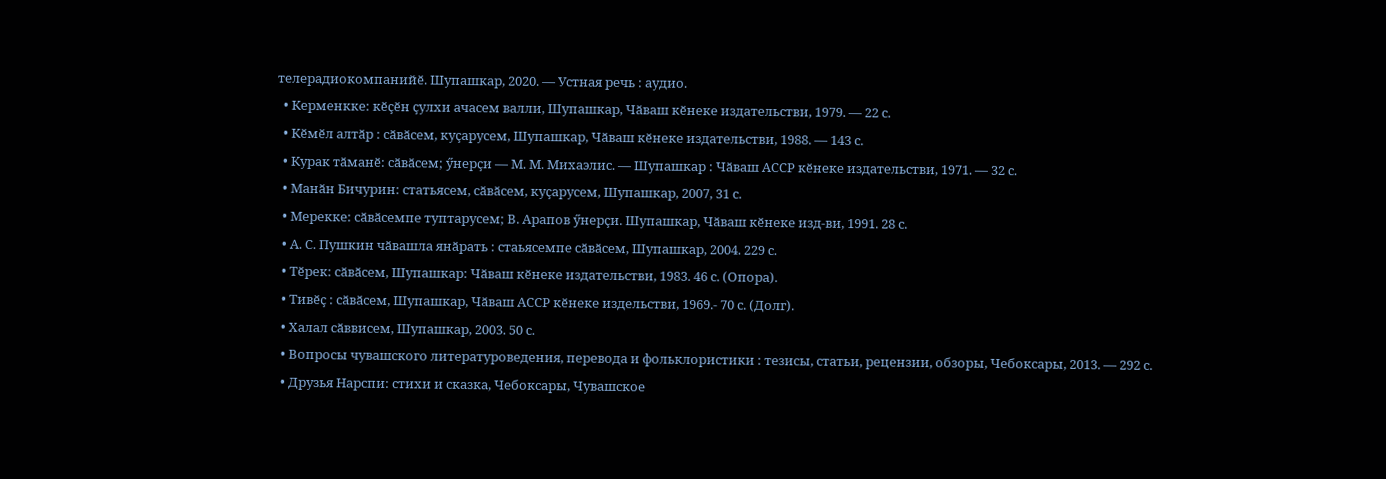телерадиокомпанийӗ. Шупашкар, 2020. — Устная речь : аудио.
  • Керменкке: кӗҫӗн ҫулхи ачасем валли, Шупашкар, Чӑваш кӗнеке издательстви, 1979. — 22 с.
  • Кӗмӗл алтӑр : сӑвӑсем, куҫарусем, Шупашкар, Чӑваш кӗнеке издательстви, 1988. — 143 с.
  • Курак тӑманӗ: сӑвӑсем; ӳнерҫи — М. М. Михаэлис. — Шупашкар : Чӑваш АССР кӗнеке издательстви, 1971. — 32 с.
  • Манӑн Бичурин: статьясем, сӑвӑсем, куҫарусем, Шупашкар, 2007, 31 с.
  • Мерекке: сӑвӑсемпе туптарусем; В. Арапов ӳнерҫи. Шупашкар, Чӑваш кӗнеке изд-ви, 1991. 28 с.
  • А. С. Пушкин чӑвашла янӑрать : стаьясемпе сӑвӑсем, Шупашкар, 2004. 229 с.
  • Тӗрек: сӑвӑсем, Шупашкар: Чӑваш кӗнеке издательстви, 1983. 46 с. (Опора).
  • Тивӗҫ : сӑвӑсем, Шупашкар, Чӑваш АССР кӗнеке издельстви, 1969.- 70 с. (Долг).
  • Халал сӑввисем, Шупашкар, 2003. 50 с.
  • Вопросы чувашского литературоведения, перевода и фольклористики : тезисы, статьи, рецензии, обзоры, Чебоксары, 2013. — 292 с.
  • Друзья Нарспи: стихи и сказка, Чебоксары, Чувашское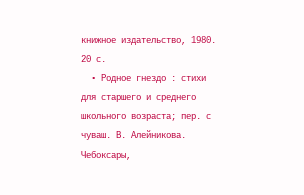книжное издательство, 1980. 20 с.
  • Родное гнездо : стихи для старшего и среднего школьного возраста; пер. с чуваш. В. Алейникова. Чебоксары,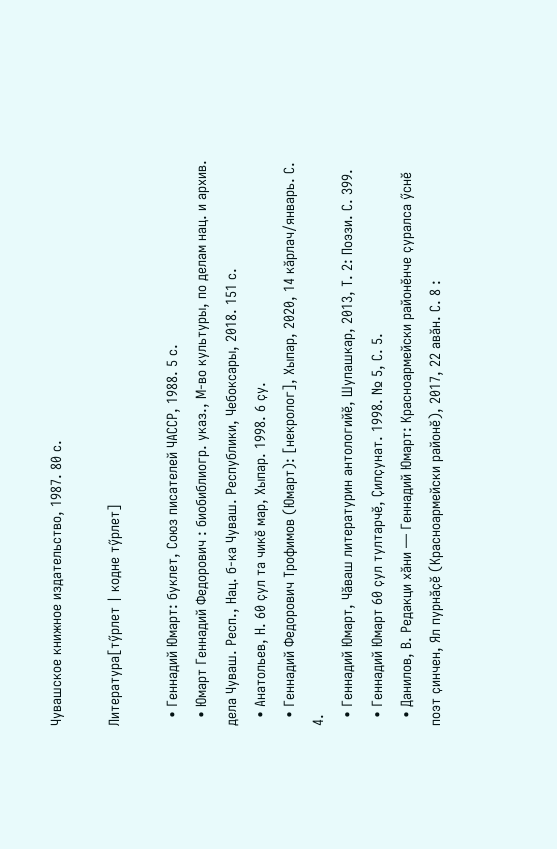Чувашское книжное издательство, 1987. 80 с.

Литература[тӳрлет | кодне тӳрлет]

  • Геннадий Юмарт: буклет, Союз писателей ЧАССР, 1988. 5 с.
  • Юмарт Геннадий Федорович : биобиблиогр. указ., М-во культуры, по делам нац. и архив. дела Чуваш. Респ., Нац. б-ка Чуваш. Республики, Чебоксары, 2018. 151 с.
  • Анатольев, Н. 60 ҫул та чикӗ мар, Хыпар. 1998. 6 ҫу.
  • Геннадий Федорович Трофимов (Юмарт): [некролог], Хыпар, 2020, 14 кӑрлач/январь. С. 4.
  • Геннадий Юмарт, Чӑваш литературин антологийӗ, Шупашкар, 2013, Т. 2: Поэзи. С. 399.
  • Геннадий Юмарт 60 ҫул тултарчӗ, Ҫилҫунат. 1998. № 5, С. 5.
  • Данилов, В. Редакци хӑни — Геннадий Юмарт: Красноармейски районӗнче ҫуралса ӳснӗ поэт ҫинчен, Ял пурнӑҫӗ (Красноармейски районӗ), 2017, 22 авӑн. С. 8 :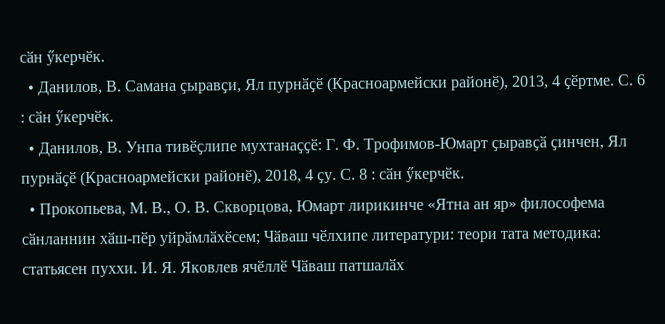сӑн ӳкерчӗк.
  • Данилов, В. Самана ҫыравҫи, Ял пурнӑҫӗ (Красноармейски районӗ), 2013, 4 ҫӗртме. С. 6 : сӑн ӳкерчӗк.
  • Данилов, В. Унпа тивӗҫлипе мухтанаҫҫӗ: Г. Ф. Трофимов-Юмарт ҫыравҫӑ ҫинчен, Ял пурнӑҫӗ (Красноармейски районӗ), 2018, 4 ҫу. С. 8 : сӑн ӳкерчӗк.
  • Прокопьева, М. В., О. В. Скворцова, Юмарт лирикинче «Ятна ан яр» философема сӑнланнин хӑш-пӗр уйрӑмлӑхӗсем; Чӑваш чӗлхипе литератури: теори тата методика: статьясен пуххи. И. Я. Яковлев ячӗллӗ Чӑваш патшалӑх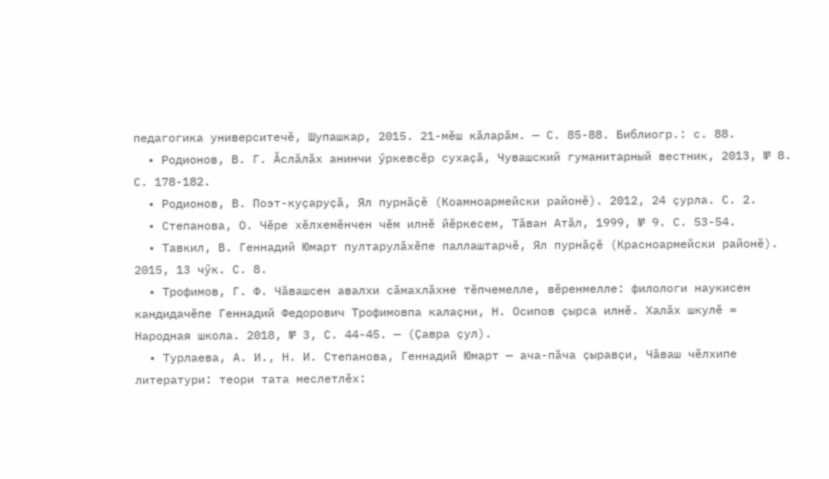педагогика университечӗ, Шупашкар, 2015. 21-мӗш кӑларӑм. — С. 85-88. Библиогр.: с. 88.
  • Родионов, В. Г. Ӑслӑлӑх анинчи ӳркевсӗр сухаҫӑ, Чувашский гуманитарный вестник, 2013, № 8. С. 178-182.
  • Родионов, В. Поэт-куҫаруҫӑ, Ял пурнӑҫӗ (Коамноармейски районӗ). 2012, 24 ҫурла. С. 2.
  • Степанова, О. Чӗре хӗлхемӗнчен чӗм илнӗ йӗркесем, Тӑван Атӑл, 1999, № 9. С. 53-54.
  • Тавкил, В. Геннадий Юмарт пултарулӑхӗпе паллаштарчӗ, Ял пурнӑҫӗ (Красноармейски районӗ). 2015, 13 чӳк. С. 8.
  • Трофимов, Г. Ф. Чӑвашсен авалхи сӑмахлӑхне тӗпчемелле, вӗренмелле: филологи наукисен кандидачӗпе Геннадий Федорович Трофимовпа калаҫни, Н. Осипов ҫырса илнӗ. Халӑх шкулӗ = Народная школа. 2018, № 3, С. 44-45. — (Ҫавра ҫул).
  • Турлаева, А. И., Н. И. Степанова, Геннадий Юмарт — ача-пӑча ҫыравҫи, Чӑваш чӗлхипе литератури: теори тата меслетлӗх: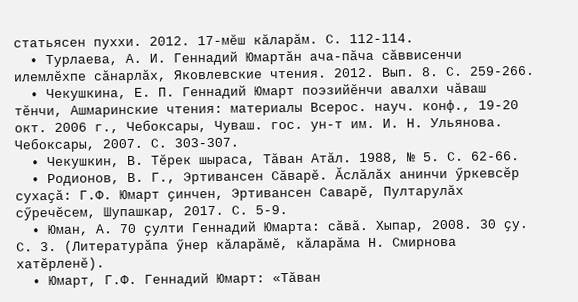статьясен пуххи. 2012. 17-мӗш кӑларӑм. С. 112-114.
  • Турлаева, А. И. Геннадий Юмартӑн ача-пӑча сӑввисенчи илемлӗхпе сӑнарлӑх, Яковлевские чтения. 2012. Вып. 8. С. 259-266.
  • Чекушкина, Е. П. Геннадий Юмарт поэзийӗнчи авалхи чӑваш тӗнчи, Ашмаринские чтения: материалы Всерос. науч. конф., 19-20 окт. 2006 г., Чебоксары, Чуваш. гос. ун-т им. И. Н. Ульянова. Чебоксары, 2007. С. 303-307.
  • Чекушкин, В. Тӗрек шыраса, Тӑван Атӑл. 1988, № 5. С. 62-66.
  • Родионов, В. Г., Эртивансен Сӑварӗ. Ӑслӑлӑх анинчи ӳркевсӗр сухаҫӑ: Г.Ф. Юмарт ҫинчен, Эртивансен Саварӗ, Пултарулӑх сӳречӗсем, Шупашкар, 2017. С. 5-9.
  • Юман, А. 70 ҫулти Геннадий Юмарта: сӑвӑ. Хыпар, 2008. 30 ҫу. С. 3. (Литературӑпа ӳнер кӑларӑмӗ, кӑларӑма Н. Смирнова хатӗрленӗ).
  • Юмарт, Г.Ф. Геннадий Юмарт: «Тӑван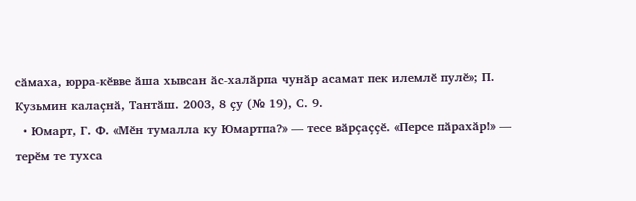сӑмаха, юрра-кӗвве ӑша хывсан ӑс-халӑрпа чунӑр асамат пек илемлӗ пулӗ»; П. Кузьмин калаҫнӑ, Тантӑш. 2003, 8 ҫу (№ 19), С. 9.
  • Юмарт, Г. Ф. «Мӗн тумалла ку Юмартпа?» — тесе вӑрҫаҫҫӗ. «Персе пӑрахӑр!» — терӗм те тухса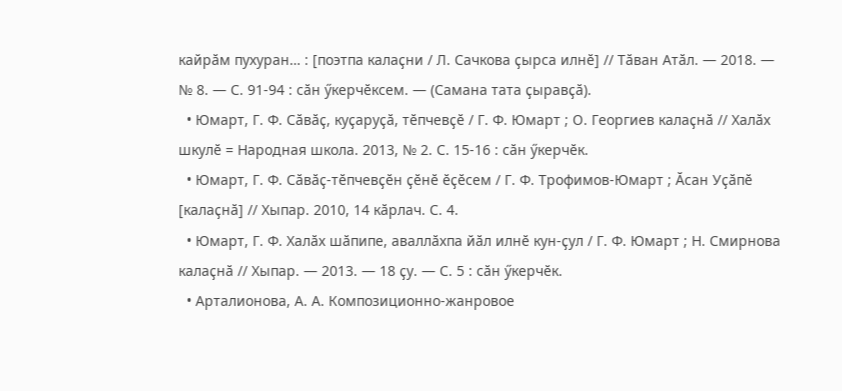кайрӑм пухуран… : [поэтпа калаҫни / Л. Сачкова ҫырса илнӗ] // Тӑван Атӑл. — 2018. — № 8. — С. 91-94 : сӑн ӳкерчӗксем. — (Самана тата ҫыравҫӑ).
  • Юмарт, Г. Ф. Сӑвӑҫ, куҫаруҫӑ, тӗпчевҫӗ / Г. Ф. Юмарт ; О. Георгиев калаҫнӑ // Халӑх шкулӗ = Народная школа. 2013, № 2. С. 15-16 : сӑн ӳкерчӗк.
  • Юмарт, Г. Ф. Сӑвӑҫ-тӗпчевҫӗн ҫӗнӗ ӗҫӗсем / Г. Ф. Трофимов-Юмарт ; Ӑсан Уҫӑпӗ [калаҫнӑ] // Хыпар. 2010, 14 кӑрлач. С. 4.
  • Юмарт, Г. Ф. Халӑх шӑпипе, аваллӑхпа йӑл илнӗ кун-ҫул / Г. Ф. Юмарт ; Н. Смирнова калаҫнӑ // Хыпар. — 2013. — 18 ҫу. — С. 5 : сӑн ӳкерчӗк.
  • Арталионова, А. А. Композиционно-жанровое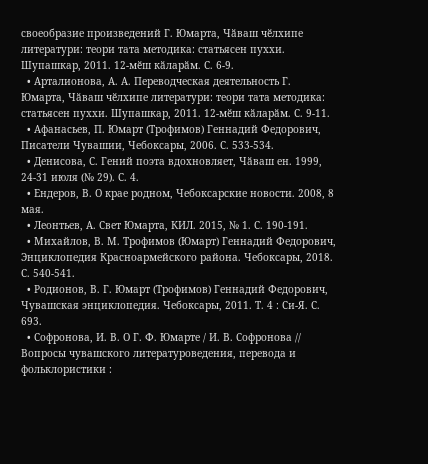своеобразие произведений Г. Юмарта, Чӑваш чӗлхипе литератури: теори тата методика: статьясен пуххи. Шупашкар, 2011. 12-мӗш кӑларӑм. С. 6-9.
  • Арталионова, А. А. Переводческая деятельность Г. Юмарта, Чӑваш чӗлхипе литератури: теори тата методика: статьясен пуххи. Шупашкар, 2011. 12-мӗш кӑларӑм. С. 9-11.
  • Афанасьев, П. Юмарт (Трофимов) Геннадий Федорович, Писатели Чувашии, Чебоксары, 2006. С. 533-534.
  • Денисова, С. Гений поэта вдохновляет, Чӑваш ен. 1999, 24-31 июля (№ 29). С. 4.
  • Ендеров, В. О крае родном, Чебоксарские новости. 2008, 8 мая.
  • Леонтьев, А. Свет Юмарта, КИЛ. 2015, № 1. С. 190-191.
  • Михайлов, В. М. Трофимов (Юмарт) Геннадий Федорович, Энциклопедия Красноармейского района. Чебоксары, 2018. С. 540-541.
  • Родионов, В. Г. Юмарт (Трофимов) Геннадий Федорович, Чувашская энциклопедия. Чебоксары, 2011. Т. 4 : Си-Я. С. 693.
  • Софронова, И. В. О Г. Ф. Юмарте / И. В. Софронова // Вопросы чувашского литературоведения, перевода и фольклористики :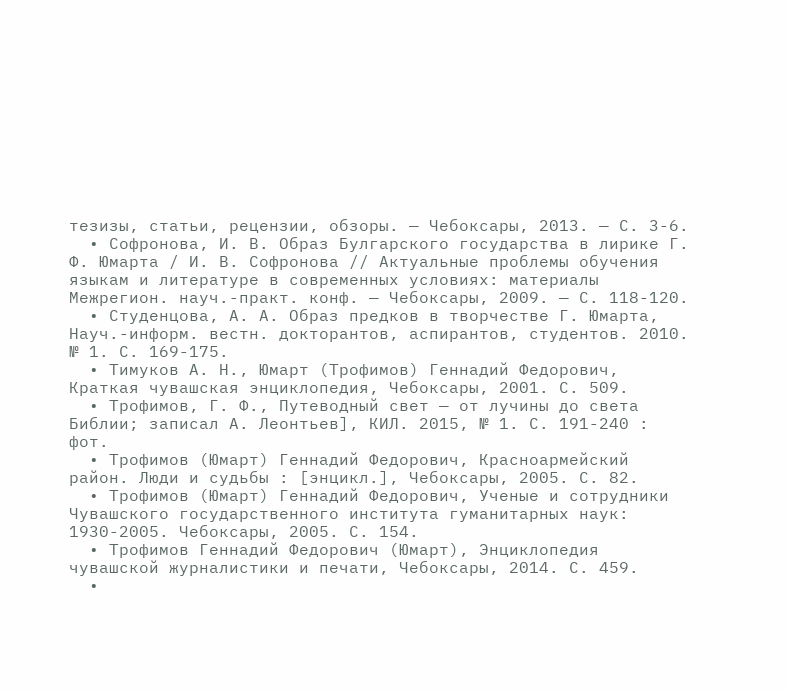тезизы, статьи, рецензии, обзоры. — Чебоксары, 2013. — С. 3-6.
  • Софронова, И. В. Образ Булгарского государства в лирике Г. Ф. Юмарта / И. В. Софронова // Актуальные проблемы обучения языкам и литературе в современных условиях: материалы Межрегион. науч.-практ. конф. — Чебоксары, 2009. — С. 118-120.
  • Студенцова, А. А. Образ предков в творчестве Г. Юмарта, Науч.-информ. вестн. докторантов, аспирантов, студентов. 2010. № 1. С. 169-175.
  • Тимуков А. Н., Юмарт (Трофимов) Геннадий Федорович, Краткая чувашская энциклопедия, Чебоксары, 2001. С. 509.
  • Трофимов, Г. Ф., Путеводный свет — от лучины до света Библии; записал А. Леонтьев], КИЛ. 2015, № 1. С. 191-240 : фот.
  • Трофимов (Юмарт) Геннадий Федорович, Красноармейский район. Люди и судьбы : [энцикл.], Чебоксары, 2005. С. 82.
  • Трофимов (Юмарт) Геннадий Федорович, Ученые и сотрудники Чувашского государственного института гуманитарных наук: 1930-2005. Чебоксары, 2005. С. 154.
  • Трофимов Геннадий Федорович (Юмарт), Энциклопедия чувашской журналистики и печати, Чебоксары, 2014. С. 459.
  •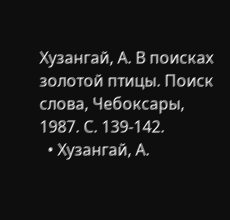Хузангай, А. В поисках золотой птицы. Поиск слова, Чебоксары, 1987. С. 139-142.
  • Хузангай, А.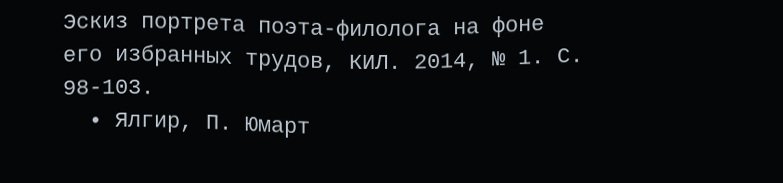Эскиз портрета поэта-филолога на фоне его избранных трудов, КИЛ. 2014, № 1. С. 98-103.
  • Ялгир, П. Юмарт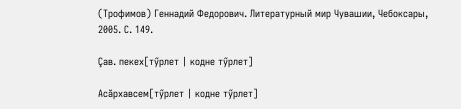(Трофимов) Геннадий Федорович. Литературный мир Чувашии, Чебоксары, 2005. С. 149.

Çав. пекех[тӳрлет | кодне тӳрлет]

Асăрхавсем[тӳрлет | кодне тӳрлет]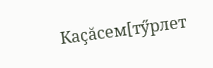Каçăсем[тӳрлет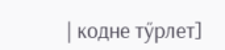| кодне тӳрлет]